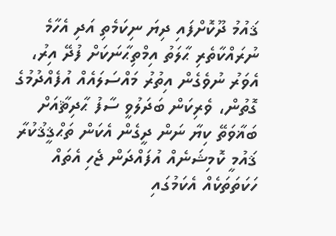ޤައުމު ދޫކޮށްފައި ދިޔަ ނިކަމެތި އަދި އެހާމެ ނުރައްކާތެރި ޙާލަތު އިމްތިޙާނަކަށް ފުދޭ އިރު، އެވަރު ނުވެގެން އިތުރު މައްސަލައެއް އުފެއްދުމުގެ ގޮތުން، ވެރިކަން ބަދަލުވީ ސާފު ޙާދިޘާއަށް ބަޣާވަތޭ ކިޔާ ނަން ދީގެން އެކަން ތަޙްޤީޤުކުރާ ޤައުމީ ކޮމިޝަނެއް އުފައްދަން ޖެހި އެތައް ހަކަތަތަކެއް އެކަމުގައި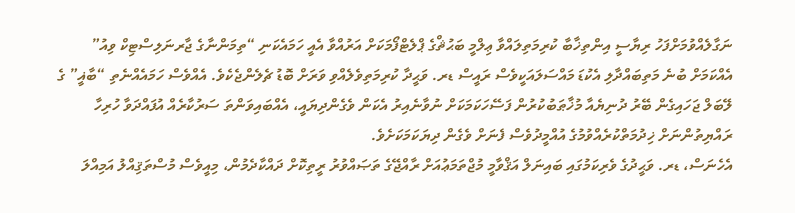ނަގާލެއްވުމަށްފަހު ރިޔާސީ އިންތިޚާބާ ކުރިމަތިލައްވާ ޢިލްމީ ބަޙުޘްގެ ޕްލެޓްފޯމަކަށް އަރުއްވާ އެއީ ހަމައެކަނި “ތިމަންނާގެ ޖާރނަލިސްޓިކް ވިއު” އެއްކަމަށް ބުނެ މަތިބައްދާލި އެކުޑަ މައްސަލައަކީވެސް ރައީސް ޑރ. ވަޙީދާ ކުރިމަތިވެލެއްވި ވަރަށް ބޮޑު ޗެލެންޖެކެވެ. އެއްވެސް ހަމައެއްނެތި “ބާޣީ” ގެ ލޭބަލް ޖަހައިގެން ބޭރު ދުނިޔެއާ މުޚާޠަބުކުރުން ފަސޭހަކަމަކަށް ނުވާނެއިރު އެކަން ވެގެންދިޔައީ، އެއްބައިވަންތަ ސަރުކާރެއް އުފައްދަވާ ހުރިހާ ރައްޔިތުންނަށް ޚިދުމަތްކުރެއްވުމުގެ އުއްމީދުވެސް ފެނަށް ވެގެން ދިޔަކަމަކަށެވެ.
އެހެނަސް، ޑރ. ވަޙީދުގެ ވެރިކަމުގައި ބައިނަލް އަޤްވާމީ މުޖްތަމަޢުއަށް ރާއްޖޭގެ ތަޞައްވުރު ރީތިކޮށް ދައްކާދެމުން، މިއީވެސް މުސްތަޤިއްލު އަމިއްލަ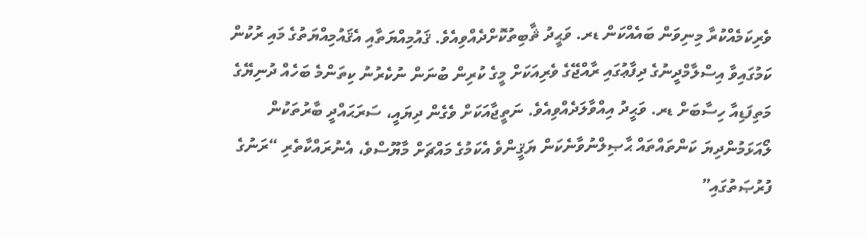ވެރިކަމެއްކުރާ މިނިވަން ބައެއްކަން ޑރ. ވަޙީދު ޘާބިތުކޮށްދެއްވިއެވެ. ޤައުމިއްޔަތާއި އެޤައުމިއްޔަތުގެ މައި ރުކުން ކަމުގައިވާ އިސްލާމްދީނުގެ ދިފާޢުގައި ރާއްޖޭގެ ވެރިއަކަށް މީގެ ކުރިން ބުނަން ނުކެރުނު ކިތަންމެ ބަހެއް ދުނިޔޭގެ މަތިފަޑިއާ ހިސާބަށް ޑރ. ވަޙީދު އިއްވާލަދެއްވިއެވެ. ނަތީޖާއަކަށް ވެގެން ދިޔައީ، ސަރަޙައްދީ ބާރުތަކުން ލޯއަޅަމުންދިޔަ ކަންތައްތައް ޙާޞިލްނުވާނެކަން ޔަޤީންވެ އެކަމުގެ މައްޗަށް މާޔޫސްވެ، އެނުރައްކާތެރި “ރަނުގެ ފުރުޞަތުގައި”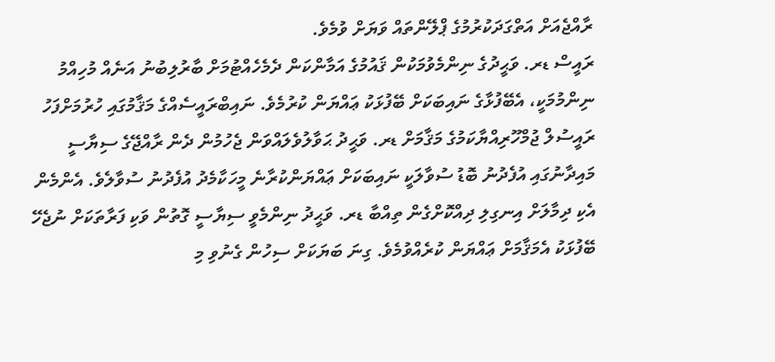ރާއްޖެއަށް އަތްގަދަކުރުމުގެ ޕްލޭންތައް ވަޔަށް ވުމެވެ.
ރައީސް ޑރ. ވަޙީދުގެ ނިންމެވުމަކުން ޤައުމުގެ އަމާންކަން ދެމެހެއްޓުމަށް ބާރުލިބުނު އަނެއް މުހިއްމު ނިންމުމަކީ، އެބޭފުޅާގެ ނައިބަކަށް ބޭފުޅަކު ޢައްޔަން ކުރުމެވެ. ނައިބްރައީސެއްގެ މަޤާމުގައި ހުރުމަށްފަހު ރައީސުލް ޖުމްހޫރިއްޔާކަމުގެ މަޤާމަށް ޑރ. ވަޙީދު ޙަވާލުވެލައްވަން ޖެހުމުން ދެން ރާއްޖޭގެ ސިޔާސީ މައިދާނުގައި އުފެދުނު ބޮޑު ސުވާލަކީ ނައިބަކަށް ޢައްޔަންކުރާނެ މީހަކާމެދު އުފެދުނު ސުވާލެވެ. އެންމެން އެކި ދިމާލަށް އިނގިލި ދިއްކޮށްގެން ތިއްބާ ޑރ. ވަޙީދު ނިންމެވީ ސިޔާސީ ގޮތުން ވަކި ފަރާތަކަށް ނުޖެހޭ ބޭފުޅަކު އެމަޤާމަށް ޢައްޔަން ކުރެއްވުމެވެ. ގިނަ ބަޔަކަށް ސިހުން ގެނުވި މި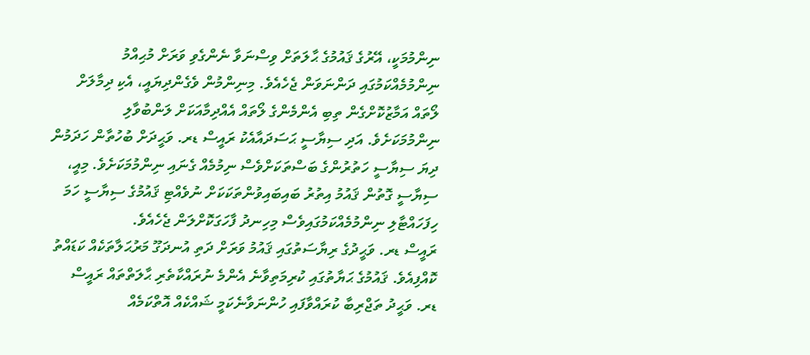ނިންމުމަކީ، އޭރުގެ ޤައުމުގެ ޙާލަތަށް ވިސްނަވާ ނެންގެވި ވަރަށް މުޙިއްމު ނިންމުމެއްކަމުގައި ދަންނަވަން ޖެހެއެވެ. މިނިންމުން ވެގެންދިޔައީ، އެކި ދިމާލަށް ލޯތައް އަމާޒުކޮށްގެން ތިބި އެންމެންގެ ލޯތައް އެއްދިމާއަކަށް ލަންބުވާލި ނިންމުމަކަށެވެ. އަދި ސިޔާސީ ޙަސަދައާއެކު ރައީސް ޑރ. ވަޙީދަށް ބުހުތާން ހަދަމުން ދިޔަ ސިޔާސީ ހަތުރުންގެ ބަސްތަކަށްވެސް ނިމުމެއް ގެނައި ނިންމުމަކަށެވެ. މިއީ، ސިޔާސީ ގޮތުން ޤައުމު އިތުރު ބައިބައިވުންތަކަކަށް ނުވެއްޓި ޤައުމުގެ ސިޔާސީ ހަމަ ހިފަހައްޓާލި ނިންމުމެއްކަމުގައިވެސް މިހިނދު ފާހަގަކޮށްލަން ޖެހެއެވެ.
ރައީސް ޑރ. ވަޙީދުގެ ރިޔާސަތުގައި ޤައުމު ވަރަށް ދަތި އުނދަގޫ މަރުޙަލާތަކެއް ކަޑައްތު ކޮއްފިއެވެ. ޤައުމުގެ ޙަޔާތުގައި ކުރިމަތިވާނެ އެންމެ ނުރައްކާތެރި ޙާލަތްތައް ރައީސް ޑރ. ވަޙީދު ތަޖްރިބާ ކުރައްވާފައި ހުންނަވާނެކަމީ ޝައްކެއް އޮތްކަމެއް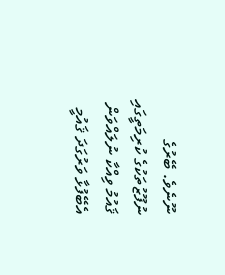ނޫނެވެ. ބޭރުގެ ނުފޫޒުތަކުގެ ކުރިމަތީގައި ޤައުމު ވިއްކާ ނުލައްވަން އެބޭފުޅާ ވަރުގަދަ ޤައުމީ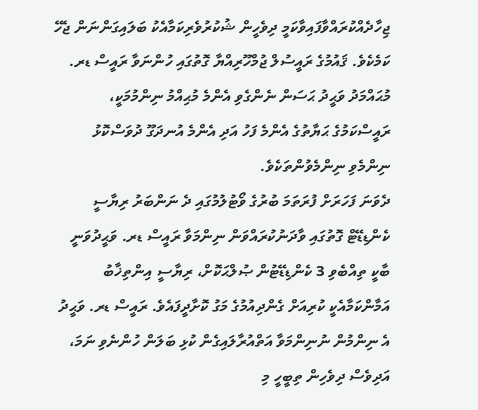ޖިހާދެއްކުރައްވާފައިވާކަމީ ދިވެހީން ޝުކުރުވެރިކަމާއެކު ބަލައިގަންނަން ޖެހޭ ކަމެކެވެ. ޤައުމުގެ ރައީސުލް ޖުމްހޫރިއްޔާ ގޮތުގައި ހުންނަވާ ރައީސް ޑރ. މުޙައްމަދު ވަޙީދު ޙަސަން ނެންގެވި އެންމެ މުޙިއްމު ނިންމުމަކީ، ރައީސްކަމުގެ ޙަޔާތުގެ އެންމެ ފަހު އަދި އެންމެ އުނދަގޫ ދުވަސްކޮޅު ނިންމެވި ނިންމެވުންތަކެވެ.
ދެވަނަ ފަހަރަށް ފުރަތަމަ ބުރުގެ ވޯޓުލުމުގައި ދެ ނަންބަރު ރިޔާސީ ކެންޑިޑޭޓް ގޮތުގައި ވާދަނުކުރައްވަން ނިންމަވާ ރައީސް ޑރ. ވަޙީދުވަނީ ބާކީ ތިއްބެވި 3 ކެންޑިޑޭޓުން ޞުލްޙަކޮށް، ރިޔާސީ އިންތިޚާބު އަމާންކަމާއެކީ ކުރިއަށް ގެންދިއުމުގެ މަގު ކޮށާދީފައެވެ. ރައީސް ޑރ. ވަޙީދު އެ ނިންމުން ނުނިންމަވާ އަތްއުރާލައިގެން ކުޅި ބަލަން ހުންނެވި ނަމަ، އަދިވެސް ދިވެހިން ތިބީހީ މި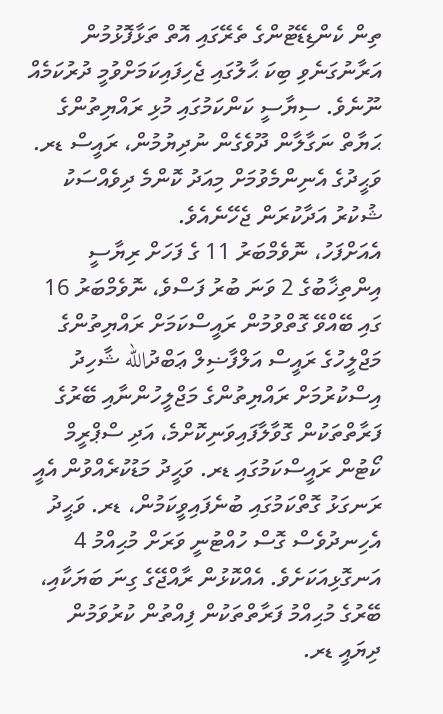ތިން ކެންޑިޑޭޓުންގެ ތެރޭގައި އޮތް ތަޅާފޮޅުމުން އަރާނުގަނެވި ބިކަ ޙާލުގައި ޖެހިފައިކަމަށްވުމީ ދުރުކަމެއް ނޫނެވެ. ސިޔާސީ ކަންކަމުގައި މުޅި ރައްޔިތުންގެ ޙަޔާތް ނަގާލާން ދޫވެގެން ނުދިޔުމުން، ރައީސް ޑރ. ވަޙީދުގެ އެނިންމެވުމަށް މިއަދު ކޮންމެ ދިވެއްސަކު ޝުކުރު އަދާކުރަން ޖެހޭނެއެވެ.
އެއަށްފަހު، ނޮވެމްބަރު 11 ގެ ފަހަށް ރިޔާސީ އިންތިޚާބުގެ 2 ވަނަ ބުރު ފަސްވެ، ނޮވެމްބަރު 16 ގައި ބޭއްވޭ ގޮތްވުމުން ރައީސްކަމަށް ރައްޔިތުންގެ މަޖްލީހުގެ ރައީސް އަލްފާޟިލް ޢަބްދުالله ޝާހިދު އިސްކުރުމަށް ރައްޔިތުންގެ މަޖްލީހުންނާއި ބޭރުގެ ފަރާތްތަކުން ގޮވާލާފައިވަނިކޮށްމެ، އަދި ސްޕްރީމް ކޯޓުން ރައީސްކަމުގައި ޑރ. ވަޙީދު މަޑުކުރެއްވުން އެއީ ރަނގަޅު ގޮތްކަމުގައި ބުނެފައިވީކަމުން، ޑރ. ވަޙީދު އެހިނދުވެސް ގޮސް ހުއްޓުނީ ވަރަށް މުޙިއްމު 4 އަނގޮޅިއަކަށެވެ. އެއްކޮޅުން ރާއްޖޭގެ ގިނަ ބަޔަކާއި، ބޭރުގެ މުޙިއްމު ފަރާތްތަކުން ފިއްތުން ކުރުވަމުން ދިޔައީ ޑރ.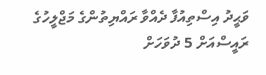ވަޙީދު އިސްތިއުފާ ދެއްވާ ރައްޔިތުންގެ މަޖްލީހުގެ ރައީސްއަށް 5 ދުވަހަށް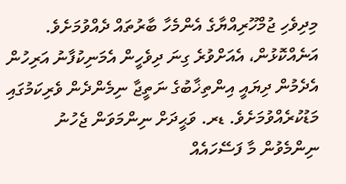މިދިވެހި ޖުމްހޫރިއްޔާގެ އެންމެހާ ބާރުތައް ދެއްވުމަށެވެ. އަނެއްކޮޅުން، އެއަށްވުރެ ގިނަ ދިވެހީން އެމަނިކުފާނު އަރިހުން އެދެމުން ދިޔައީ އިންތިޚާބުގެ ނަތީޖާ ނިމެންދެން ވެރިކަމުގައި މަޑުކުރެއްވުމަށެވެ. ޑރ. ވަޙީދަށް ނިންމަވަން ޖެހުނު ނިންމެވުން މާ ފަސޭހައެއް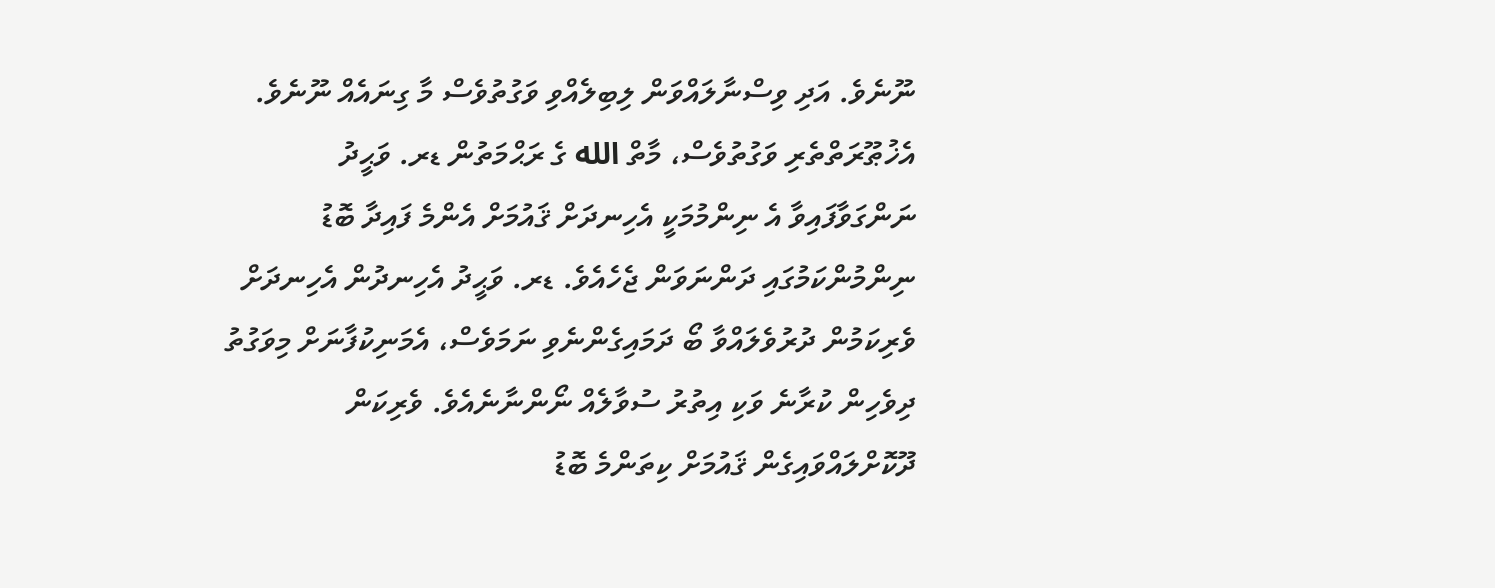ނޫނެވެ. އަދި ވިސްނާލައްވަން ލިބިލެއްވި ވަގުތުވެސް މާ ގިނައެއް ނޫނެވެ.
އެޚުޠޫރަތްތެރި ވަގުތުވެސް، މާތް الله ގެ ރަޙްމަތުން ޑރ. ވަޙީދު ނަންގަވާފައިވާ އެ ނިންމުމަކީ އެހިނދަށް ޤައުމަށް އެންމެ ފައިދާ ބޮޑު ނިންމުންކަމުގައި ދަންނަވަން ޖެހެއެވެ. ޑރ. ވަޙީދު އެހިނދުން އެހިނދަށް ވެރިކަމުން ދުރުވެލައްވާ ބޯ ދަމައިގެންނެވި ނަމަވެސް، އެމަނިކުފާނަށް މިވަގުތު ދިވެހިން ކުރާނެ ވަކި އިތުރު ސުވާލެއް ނޯންނާނެއެވެ. ވެރިކަން ދޫކޮށްލައްވައިގެން ޤައުމަށް ކިތަންމެ ބޮޑު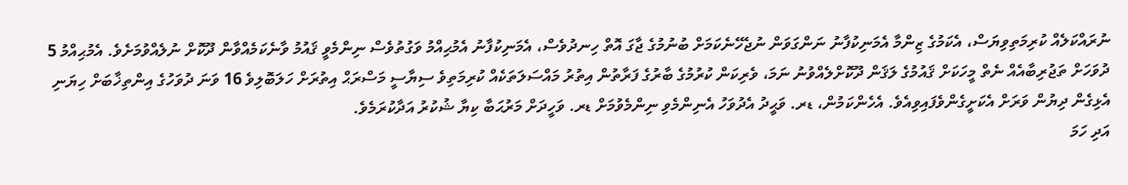ނުރައްކަލެއް ކުރިމަތިވިޔަސް، އެކަމުގެ ޒިންމާ އެމަނިކުފާނު ނަންގަވަން ނުޖެހޭނެކަމަށް ބުނުމުގެ ޖާގަ އޮތް ހިނދުވެސް، އެމަނިކުފާނު އެމުޙިއްމު ވަގުތުވެސް ނިންމެވީ ޤައުމު ވާނެކަމެއްވާން ދޫކޮށް ނުލެއްވުމަށެވެ. އެމުޙިއްމު 5 ދުވަހަށް ތަޖުރިބާއެއް ނެތް މީހަކަށް ޤައުމުގެ ލަޤަން ދޫކޮށްލެއްވުނު ނަމަ، ވެރިކަން ކުރުމުގެ ބާރުގެ ފަރާތުން އިތުރު މައްސަލަތަކެއް ކުރިމަތިވެ ސިޔާސީ މަސްރަޙް އިތުރަށް ހަލަބޮލިވެ 16 ވަނަ ދުވަހުގެ އިންތިޚާބަށް ހިޔަނި އެޅިގެން ދިޔުން ވަރަށް އެކަށީގެންވެފައިވިއެވެ. އެހެންކަމުން، ޑރ. ވަޙީދު އެދުވަހު އެނިންމެވި ނިންމެވުމަށް ޑރ. ވަހީދަށް މަރުޙަބާ ކިޔާ ޝުކުރު އަދާކުރަމެވެ.
އަދި ހަމަ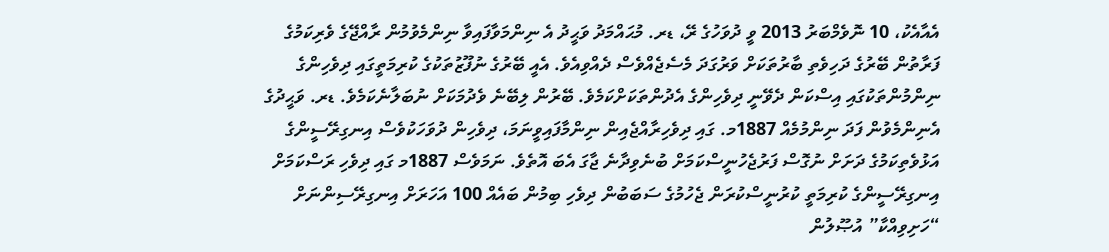އެއާއެކު، 10 ނޮވެމްބަރު 2013 ވީ ދުވަހުގެ ރޭ، ޑރ. މުޙައްމަދު ވަޙީދު އެ ނިންމަވާފައިވާ ނިންމެވުމުން ރާއްޖޭގެ ވެރިކަމުގެ ފަރާތުން ބޭރުގެ ދަހިވެތި ބާރުތަކަށް ވަރުގަދަ މެސެޖެއްވެސް ދެއްވިއެވެ. އެއީ ބޭރުގެ ނުފޫޒުތަކުގެ ކުރިމަތީގައި ދިވެހިންގެ ނިންމުންތަކުގައި އިސްކަން ދެވޭނީ ދިވެހިންގެ އެދުންތަކަށްކަމެވެ. ބޭރުން ލިބޭނެ ވެދުމަކަށް ނުބަލާނެކަމެވެ. ޑރ. ވަޙީދުގެ އެނިންމެވުން ފަދަ ނިންމުމެއް 1887މ. ގައި ދިވެހިރާއްޖެއިން ނިންމާފައިވީނަމަ، ދިވެހިން ދުވަހަކުވެސް އިނގިރޭސީންގެ އަޅުވެތިކަމުގެ ދަށަށް ނުގޮސް ފަރުޖެހުނީސްކަމަށް ބުނެވިދާނެ ޖާގަ އެބަ އޮތެވެ. ނަމަވެސް 1887މ ގައި ދިވެހި ރަސްކަމަށް އިނގިރޭސީންގެ ކުރިމަތީ ކުރުނީސްކުރަން ޖެހުމުގެ ސަބަބުން ދިވެހި ބިމުން ބައެއް 100 އަހަރަށް އިނގިރޭސިންނަށް “ހަށިވިއްކާ” އުޞޫލުން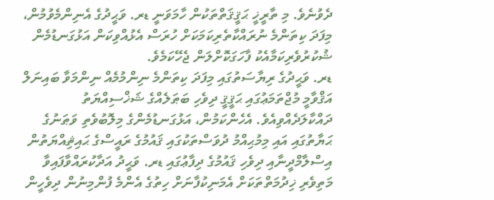ދެވުނެވެ. މި ތާރީޚީ ޙަޤީޤަތްތަކުން ހާމަވަނީ ޑރ. ވަޙީދުގެ އެނިންމެވުމުން، މިފަދަ ކިތަންމެ ނުރައްކާތެރިކަމަކަށް ހުރަސް އެޅުއްވިކަން އަޅުގަނޑުމެން ޝުކުރުވެރިކަމާއެކު ފާހަގަކޮށްލަން ޖެހޭކަމެވެ.
ޑރ. ވަޙީދުގެ ރިޔާސަތުގައި މިފަދަ ކިތަންމެ ނިންމުމެއް ނިންމަވާ ބައިނަލް އަޤްވާމީ މުޖްތަމަޢުގައި ޙަޤީޤީ ދިވެހި ބަޠަލެއްގެ ޝަޚްސިއްޔަތު ދައްކާލަދެއްވިއެވެ. އެހެންކަމުން، އަޅުގަނޑުމެންގެ މިލޮބުވެތި ވަޠަނުގެ ޙަޔާތުގައި އައި މިމުޙިއްމު ދުވަސްތަކުގައި ޤައުމުގެ ރައީސްގެ ޙައިޘިއްޔަތުން އިސްލާމްދީނާއި ދިވެހި ޤައުމުގެ ދިފާޢުގައި ޑރ. ވަޙީދު އަދާކުރައްވާފައިވާ މަތިވެރި ޚިދުމަތްތަކަށް އެމަނިކުފާނަށް ހިތުގެ އެންމެ ފުންމިނުން ދިވެހީން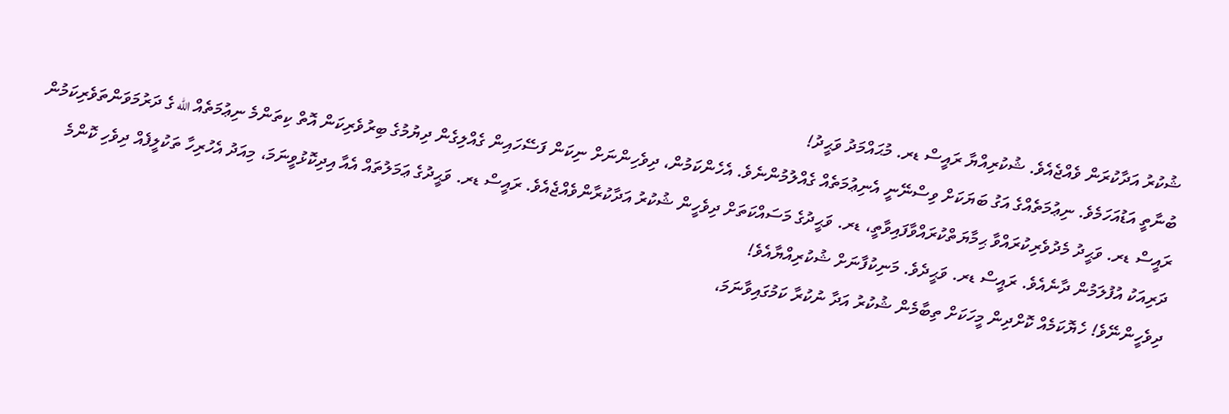ޝުކުރު އަދާކުރަން ވެއްޖެއެވެ. ޝުކުރިއްޔާ ރައީސް ޑރ. މުޙައްމަދު ވަޙީދު!
ބުނާތީ އަޑުއަހަމެވެ. ނިޢުމަތެއްގެ އަގު ބަޔަކަށް ވިސްނޭނީ އެނިޢުމަތެއް ގެއްލުމުންނެވެ. އެހެންކަމުން، ދިވެހިންނަށް ނިކަން ފަސޭހައިން ގެއްލިގެން ދިޔުމުގެ ބިރުވެރިކަން އޮތް ކިތަންމެ ނިޢުމަތެއް الله ގެ ދަރުމަވަންތަވެރިކަމުން ރައީސް ޑރ. ވަޙީދު މެދުވެރިކުރައްވާ ޙިމާޔަތްކުރައްވާފައިވާތީ، ޑރ. ވަޙީދުގެ މަސައްކަތަށް ދިވެހީން ޝުކުރު އަދާކުރާންވެއްޖެއެވެ. ރައީސް ޑރ. ވަޙީދުގެ ޢަމަލުތައް އެއާ އިދިކޮޅުވީނަމަ، މިއަދު އެހުރިހާ ތަކުލީފެއް ދިވެހި ކޮންމެ ދަރިއަކު އުފުލަމުން ދާނެއެވެ. ރައީސް ޑރ. ވަޙީދެވެ. މަނިކުފާނަށް ޝުކުރިއްޔާއެވެ!
ދިވެހީންނޭވެ! ހެޔޮކަމެއް ކޮށްދިން މީހަކަށް ތިބާމެން ޝުކުރު އަދާ ނުކުރާ ކަމުގައިވާނަމަ،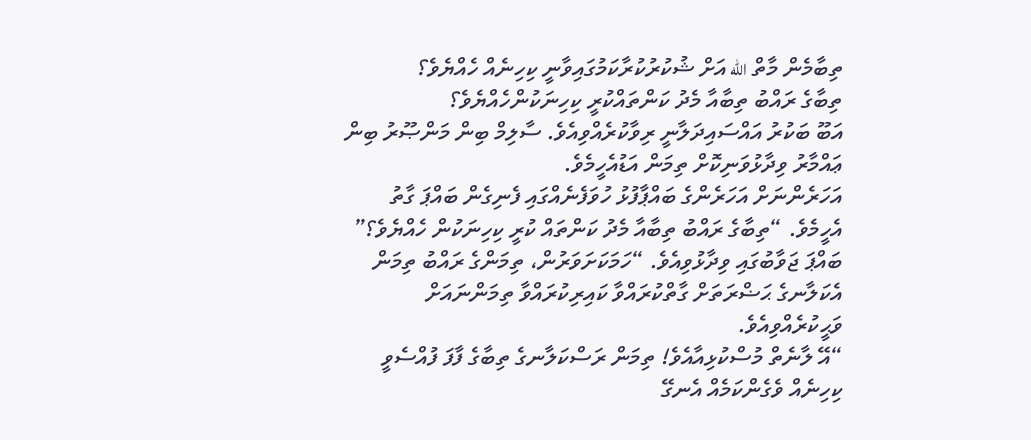ތިބާމެން މާތް الله އަށް ޝުކުރުކުރާކަމުގައިވާނީ ކިހިނެއް ހެއްޔެވެ؟
ތިބާގެ ރައްބު ތިބާއާ މެދު ކަންތައްކުރީ ކިހިނަކުންހެއްޔެވެ؟
އަބޫ ބަކުރު އައްސައިދަލާނީ ރިވާކުރެއްވިއެވެ. ސާލިމް ބިން މަންޞޫރު ބިން ޢައްމާރު ވިދާޅުވަނިކޮށް ތިމަން އަޑުއެހީމެވެ.
އަހަރެންނަށް އަހަރެންގެ ބައްޕާފުޅު ހުވަފެނެއްގައި ފެނިގެން ބައްޕަ ގާތު އެހީމެވެ. “ތިބާގެ ރައްބު ތިބާއާ މެދު ކަންތައް ކުރީ ކިހިނަކުން ހެއްޔެވެ؟”
ބައްޕަ ޖަވާބުގައި ވިދާޅުވިއެވެ. “ހަމަކަށަވަރުން، ތިމަންގެ ރައްބު ތިމަން އެކަލާނގެ ޙަޟްރަތަށް ގާތްކުރައްވާ ކައިރިކުރައްވާ ތިމަންނައަށް ވަޙީކުރެއްވިއެވެ.
“އޭ ލާނެތް މުސްކުޅިއާއެވެ! ތިމަން ރަސްކަލާނގެ ތިބާގެ ފާފަ ފުއްސެވީ ކިހިނެއް ވެގެންކަމެއް އެނގޭ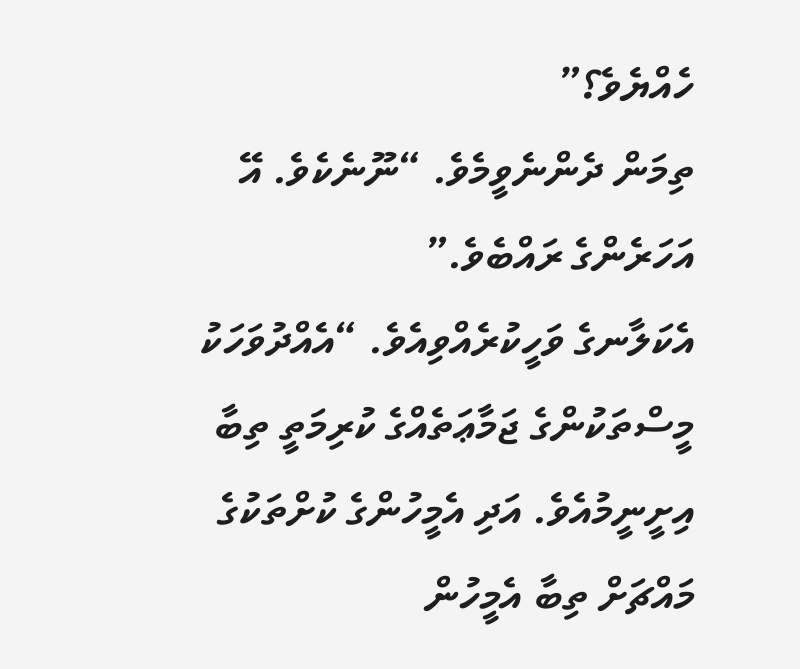ހެއްޔެވެ؟”
ތިމަން ދެންނެވީމެވެ. “ނޫނެކެވެ. އޭ އަހަރެންގެ ރައްބެވެ.”
އެކަލާނގެ ވަހީކުރެއްވިއެވެ. “އެއްދުވަހަކު މީސްތަކުންގެ ޖަމާޢަތެއްގެ ކުރިމަތީ ތިބާ އިށީނީމުއެވެ. އަދި އެމީހުންގެ ކުށްތަކުގެ މައްޗަށް ތިބާ އެމީހުން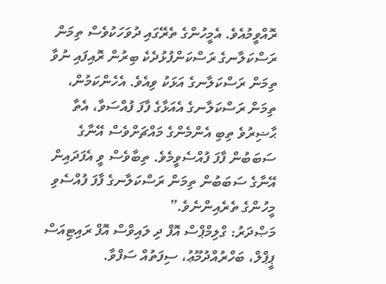ރޮއްވީމުއެވެ. އެމީހުންގެ ތެރޭގައި ދުވަހަކުވެސް ތިމަން ރަސްކަލާނގެ ރަސްކަންފުޅުދެކެ ބިރުން ރޮއިފައި ނުވާ ތިމަން ރަސްކަލާނގެ އަޅަކު ވިއެވެ. އެހެންކަމުން، ތިމަން ރަސްކަލާނގެ އެއަޅާގެ ފާފަ ފުއްސަވާ، އެތާ ޙާޟިރުވެ ތިބި އެންމެންގެ މައްޗަށްވެސް އޭނާގެ ސަބަބުން ފާފަ ފުއްސެވީމެވެ. ތިބާވެސް ވީ އެފަދައިން އޭނާގެ ސަބަބުން ތިމަން ރަސްކަލާނގެ ފާފަ ފުއްސެވި މީހުންގެ ތެރެއިންނެވެ.”
މަޞްދަރު: ގްލިމްޕްސް އޮފް ދި ލައިވްސް އޮފް ރައިޓިއަސް ޕީޕްލް، ބަހްރުއްދުމޫޢު، ސިފަތުއް ސަފްވާ.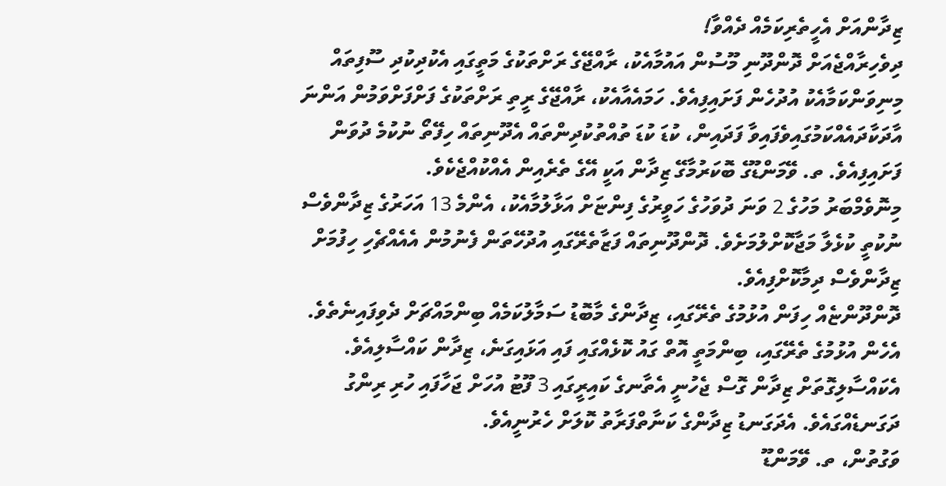ޒިދާންއަށް އެހީތެރިކަމެއް ދެއްވާ!
ދިވެހިރާއްޖެއަށް ދޮންދޫނި މޫސުން އައުމާއެކު، ރާއްޖޭގެ ރަށްތަކުގެ މަތީގައި އެކުދިކުދި ސޫފިތައް މިނިވަންކަމާއެކު އުދުހެން ފަށައިފިއެވެ. ހަމައެއާއެކު، ރާއްޖޭގެ ރީތި ރަށްތަކުގެ ފަށްފަށްވަމުން އަންނަ އާދަކާދައެއްކަމުގައިވެފައިވާ ފަދައިން، ކުޑަ ކުޑަ ތުއްތުކުދިންތައް އެދޫނިތައް ހިފޭތޯ ނުކުމެ ދުވަން ފަށައިފިއެވެ. ތ. ވޭމަންޑޫގެ ބޮކަރުމާގޭ ޒިދާން އަކީ އޭގެ ތެރެއިން އެއްކުއްޖެކެވެ.
މިނޮވެމްބަރު މަހުގެ 2 ވަނަ ދުވަހުގެ ހަވީރުގެ ފިންޏަށް އަޅާލުމާއެކު، އެންމެ 13 އަހަރުގެ ޒިދާންވެސް ނުކުތީ ކުޅެލާ މަޖާކޮށްލުމަށެވެ. ދޮންދޫނިތައް ފަޒާތެރޭގައި އުދުހޭތަން ފެނުމުން އެއެއްޗެހި ހިފުމަށް ޒިދާންވެސް ދިމާކޮށްފިއެވެ.
ދޮންދޫންޏެއް ހިފަން އުޅުމުގެ ތެރޭގައި، ޒިދާންގެ މާބޮޑު ސަމާލުކަމެއް ބިންމައްޗަށް ދެވިފައިނެތެވެ. އެހެން އުޅުމުގެ ތެރޭގައި، ބިންމަތީ އޮތް ގައު ކޮޅެއްގައި ފައި އަޅައިގަނެ، ޒިދާން ކައްސާލިއެވެ. އެކައްސާލިގޮތަށް ޒިދާން ގޮސް ޖެހުނީ އެތާނގެ ކައިރީގައި 3 ފޫޓު އުހަށް ޖަހާފައި ހުރި ރިންގު ދަގަނޑެއްގައެވެ. އެދަގަނޑު ޒިދާންގެ ކަނާތްފަރާތު ކޮލަށް ހެރުނީއެވެ.
ވަގުތުން، ތ. ވޭމަންޑޫ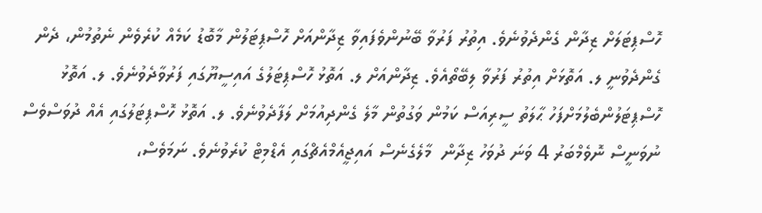ހޮސްޕިޓަލަށް ޒިދާން ގެންދެވުނެވެ. އިތުރު ފަރުވާ ބޭނުންވެފައިވާ ޒިދާންއަށް ހޮސްޕިޓަލުން މާބޮޑު ކަމެއް ކުރެވެން ނެތުމުން، ދެން ގެންދެވުނީ ލ. އަތޮޅަށް އިތުރު ފަރުވާ ލިބޭތޯއެވެ. ޒިދާންއަށް ލ. އަތޮޅު ހޮސްޕިޓަލުގެ އައިސީޔޫގައި ފަރުވާދެވުނެވެ. ލ. އަތޮޅު ހޮސްޕިޓަލުންބެލުމަށްފަހު ޙާލަތު ސީރިއަސް ކަމުން ވަގުތުން މާލެ ގެންދިއުމަށް ލަފާދެވުނެވެ. ލ. އަތޮޅު ހޮސްޕިޓަލުގައި އެއް ދުވަސްވެސް ނުވަނީސް ނޮވެމްބަރު 4 ވަނަ ދުވަހު ޒިދާން  މާލެގެނެސް އައިޖީއެމްއެޗްގައި އެޑްމިޓް ކުރެވުނެވެ. ނަމަވެސް،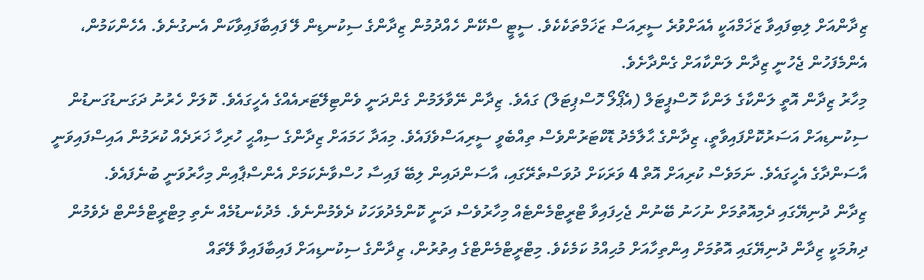ޒިދާންއަށް ލިބިފައިވާ ޒަޚަމްއަކީ އެއަށްވުރެ ސީރިއަސް ޒަޚަމްތަކެކެވެ. ސީޓީ ސްކޭން ހެއްދުމުން ޒިދާންގެ ސިކުނޑިން ލޭ ފައިބާފައިވާކަން އެނގުނެވެ. އެހެންކަމުން، އެންމެފަހުން ޖެހުނީ ޒިދާން ލަންކާއަށް ގެންދާށެވެ.
މިހާރު ޒިދާން އޮތީ ލަންކާގެ ލަންކާ ހޮސްޕީޓަލް (އެޕޯލޯ ހޮސްޕިޓަލް) ގައެވެ. ޒިދާން ނޭވާލަމުން ގެންދަނީ ވެންޓިލޭޓަރއެއްގެ އެހީގައެވެ. ކޮލަށް ހެރުނު ދަގަނޑުގަނޑުން ސިކުނޑިއަށް އަސަރުކޮށްފައިވާތީ، ޒިދާންގެ ޙާލާމެދު ޑޮކްޓަރުންވެސް ތިއްބެވީ ސީރިއަސްވެފައެވެ. މިއަދާ ހަމައަށް ޒިދާންގެ ސިއްޙީ ހުރިހާ ޚަރަދެއް ކުރަމުން އައިސްފައިވަނީ އާސަންދާގެ އެހީގައެވެ. ނަމަވެސް ކުރިއަށް އޮތް 4 ވަރަކަށް ދުވަސްތެރޭގައި، އާސަންދައިން ލިބޭ ފައިސާ ހުސްވާނެކަމަށް އެންސްޕާއިން މިހާރުވަނީ ބުނެފައެވެ.
ޒިދާން ދުނިޔޭގައި ދެމިއޮތުމަށް ނުހަނު ބޭނުން ޖެހިފައިވާ ޓްރީޓްމެންޓެއް މިހާރުވެސް ދަނީ ކޮންމެދުވަހަކު ދެވެމުންނެވެ. މެދުކެނޑުމެއް ނެތި މިޓްރީޓްމެންޓް ދެވެމުން ދިޔުމަކީ ޒިދާން ދުނިޔޭގައި އޮތުމަށް އިންތިހާއަށް މުޙިއްމު ކަމެކެވެ. މިޓްރީޓްމެންޓްގެ އިތުރުން، ޒިދާންގެ ސިކުނޑިއަށް ފައިބާފައިވާ ލޭތައް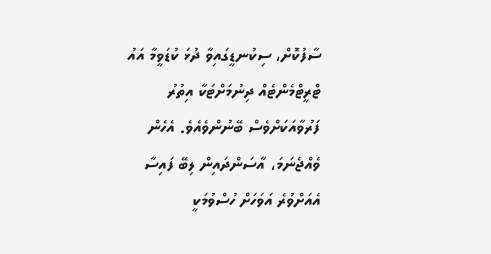ސާފުކޮށް، ސިކުނޑީގައިވާ ދުޅަ ކުޑަވީމާ އައު ޓްރީޓްމެންޓެއް ދިނުމަށްޓަކާ އިތުރު ފަރުވާއަކަށްވެސް ބޭނުންވެއެވެ. އެހެން ވެއްޖެނަމަ، އާސަންދައިން ލިބޭ ފައިސާ އެއަށްވުރެ އަވަހަށް ހުސްވުމަކީ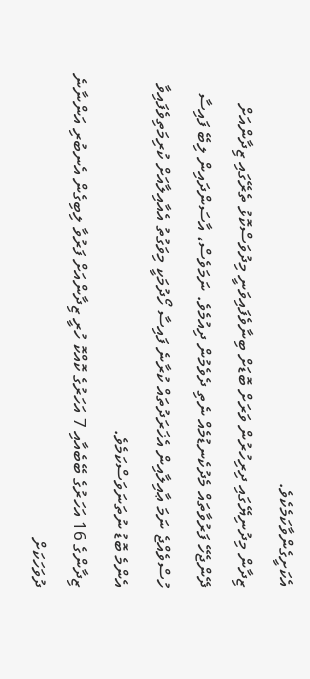އެކަށީގެންވާކަމެކެވެ.
ޒިދާން މިދުނިޔޭގައި ދިރިހުރުން ވަރަށް ބޮޑަށް ބިނާވެފައިވަނީ މިދުވަސްކޮޅު ތެރޭގައި ޒިދާންއަށް ދޭންޖެހޭ ފަރުވާތައް މެދުކެނޑުމެއް ނެތި ދެވެމުން ދިއުމެވެ. ނަމަވެސް، އާސަންދައިން ލިބޭ ފައިސާ ހުސްވެއްޖެ ނަމަ ޢާއިލާއިން އެޚަރަދުތައް ކުރާނެ ފައިސާ ހޯދުމަކީ މިވަގުތު އެއާއިލާއަށް ކުރިމަތިވެފައިވާ އެންމެ ބޮޑު ނުތަނަވަސްކަމެވެ.
ޒިދާންގެ 16 އަހަރުގެ ބޭބެއާއި 7 އަހަރުގެ ކޮއްކޮ ހުރީ ޒިދާންއަށް ފަރުވާ ލިބިގެން އެނބުރި އަންނާނެ ދުވަހަކަށް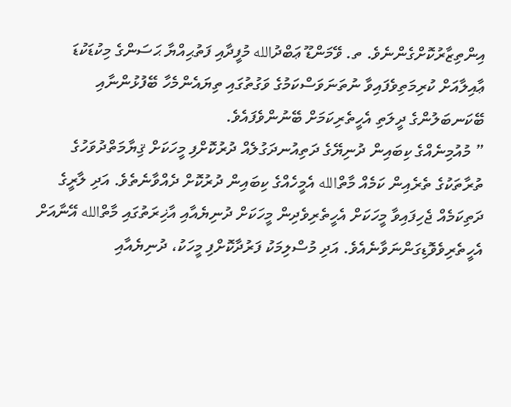އިންތިޒާރުކޮށްގެންނެވެ. ތ. ވޭމަންޑޫ ޢަބްދުالله މުފީދާއި ފަތުޙިއްޔާ ޙަސަންގެ މިކުޑަކުޑަ ޢާއިލާއަށް ކުރިމަތިވެފައިވާ ނުތަނަވަސްކަމުގެ ވަގުތުގައި ތިޔައެންމެހާ ބޭފުޅުންނާއި ބޭކަނބަލުންގެ ދީލަތި އެހީތެރިކަމަށް ބޭނުންވެފައެވެ.
” މުއުމިނެއްގެ ކިބައިން ދުނިޔޭގެ ދަތިއުނދަގުލެއް ދުރުކޮށްފި މީހަކަށް ޤިޔާމަތްދުވަހުގެ ތުރާތަކުގެ ތެރެއިން ކަމެއް މާތްالله އެމީހެއްގެ ކިބައިން ދުރުކޮށް ދެއްވާނެތެވެ. އަދި ލާރީގެ ދަތިކަމެއް ޖެހިފައިވާ މީހަކަށް އެހީތެރިވެދިން މީހަކަށް ދުނިޔެއާއި އާޚިރަތުގައި މާތްالله އޭނާއަށް އެހީތެރިވެވޮޑިގަންނަވާނެއެވެ. އަދި މުސްލިމަކު ފަރުދާކޮށްފި މީހަކު، ދުނިޔެއާއި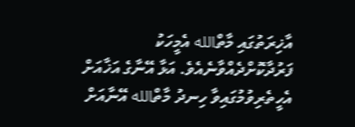އާޚިރަތުގައި މާތްالله އެމީހަކު ފަރުދާކޮށްދެއްވާނެއެވެ. އަޅާ އޭނާގެ އަޚާއަށް އެހީތެރިވުމުގައިވާ ހިނދު މާތްالله އޭނާއަށް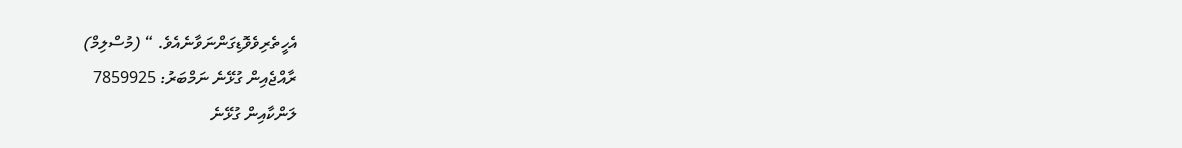އެހީތެރިވެވޮޑިގަންނަވާނެއެވެ. “ (މުސްލިމް)
ރާއްޖެއިން ގުޅޭނެ ނަމްބަރު: 7859925
ލަންކާއިން ގުޅޭނެ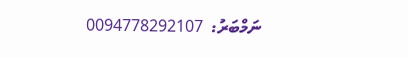ނަމްބަރު:  0094778292107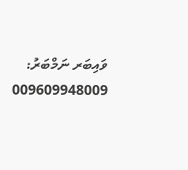ވައިބަރ ނަމްބަރު: 009609948009